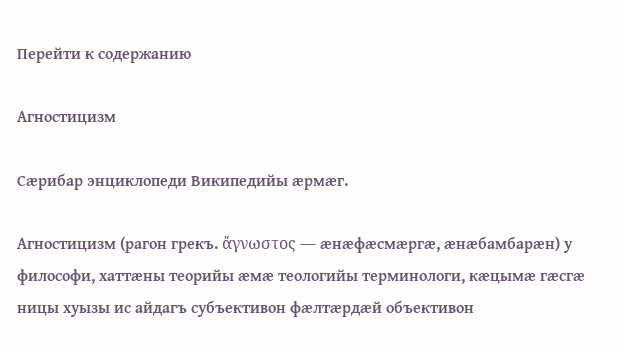Перейти к содержанию

Агностицизм

Сæрибар энциклопеди Википедийы æрмæг.

Агностицизм (рагон грекъ. ἄγνωστος — æнæфæсмæргæ, æнæбамбарæн) у философи, хаттæны теорийы æмæ теологийы терминологи, кæцымæ гæсгæ ницы хуызы ис айдагъ субъективон фæлтæрдæй объективон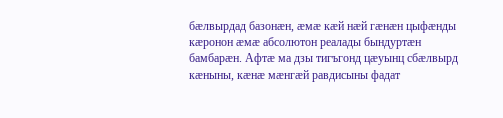бæлвырдад базонæн, æмæ кæй нæй гæнæн цыфæнды кæронон æмæ абсолютон реалады бындуртæн бамбарæн. Афтæ ма дзы тигъгонд цæуынц сбæлвырд кæныны, кæнæ мæнгæй равдисыны фадат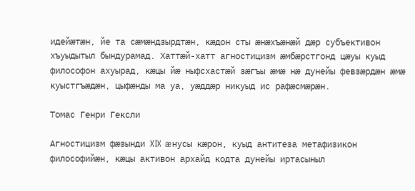идейæтæн, йе та сæмæндзырдтæн, кæдон сты æнæхъæнæй дæр субъективон хъуыдытыл бындурамад. Хаттæй-хатт агностицизм æмбæрстгонд цæуы куыд философон ахуырад, кæцы йæ ныфсхастæй зæгъы æмæ нæ дунейы февзæрдæн æмæ куыстгъæдæн, цыфæнды ма уа, уæддæр никуыд ис рафæсмæрæн.

Томас Генри Гексли

Агностицизм фæзынди XIX æнусы кæрон, куыд антитеза метафизикон философийæн, кæцы активон архайд кодта дунейы иртасыныл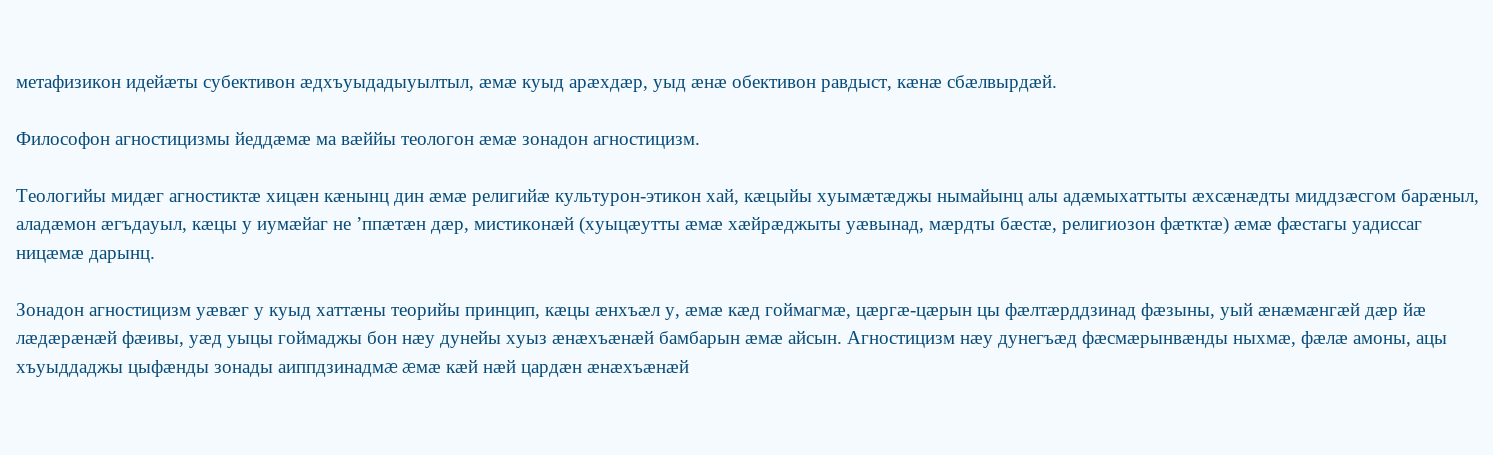метафизикон идейæты субективон æдхъуыдадыуылтыл, æмæ куыд арæхдæр, уыд æнæ обективон равдыст, кæнæ сбæлвырдæй.

Философон агностицизмы йеддæмæ ма вæййы теологон æмæ зонадон агностицизм.

Теологийы мидæг агностиктæ хицæн кæнынц дин æмæ религийæ культурон-этикон хай, кæцыйы хуымæтæджы нымайынц алы адæмыхаттыты æхсæнæдты миддзæсгом барæныл, аладæмон æгъдауыл, кæцы у иумæйаг не ’ппæтæн дæр, мистиконæй (хуыцæутты æмæ хæйрæджыты уæвынад, мæрдты бæстæ, религиозон фæтктæ) æмæ фæстагы уадиссаг ницæмæ дарынц.

Зонадон агностицизм уæвæг у куыд хаттæны теорийы принцип, кæцы æнхъæл у, æмæ кæд гоймагмæ, цæргæ-цæрын цы фæлтæрддзинад фæзыны, уый æнæмæнгæй дæр йæ лæдæрæнæй фæивы, уæд уыцы гоймаджы бон нæу дунейы хуыз æнæхъæнæй бамбарын æмæ айсын. Агностицизм нæу дунегъæд фæсмæрынвæнды ныхмæ, фæлæ амоны, ацы хъуыддаджы цыфæнды зонады аиппдзинадмæ æмæ кæй нæй цардæн æнæхъæнæй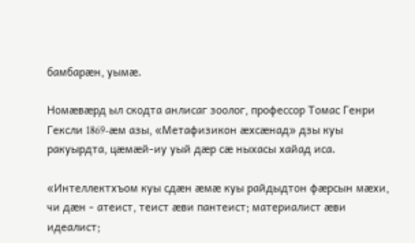бамбарæн, уымæ.

Номæвæрд ыл скодта анлисаг зоолог, профессор Томас Генри Гексли 1869-æм азы, «Метафизикон æхсæнад» дзы куы ракуырдта, цæмæй-иу уый дæр сæ ныхасы хайад иса.

«Интеллектхъом куы сдæн æмæ куы райдыдтон фæрсын мæхи, чи дæн - атеист, теист æви пантеист; материалист æви идеалист;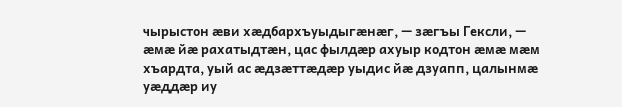чырыстон æви хæдбархъуыдыгæнæг, — зæгъы Гексли, — æмæ йæ рахатыдтæн, цас фылдæр ахуыр кодтон æмæ мæм хъардта, уый ас æдзæттæдæр уыдис йæ дзуапп, цалынмæ уæддæр иу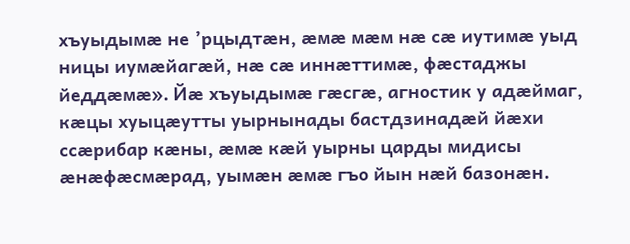хъуыдымæ не ’рцыдтæн, æмæ мæм нæ сæ иутимæ уыд ницы иумæйагæй, нæ сæ иннæттимæ, фæстаджы йеддæмæ». Йæ хъуыдымæ гæсгæ, агностик у адæймаг, кæцы хуыцæутты уырнынады бастдзинадæй йæхи ссæрибар кæны, æмæ кæй уырны царды мидисы æнæфæсмæрад, уымæн æмæ гъо йын нæй базонæн.